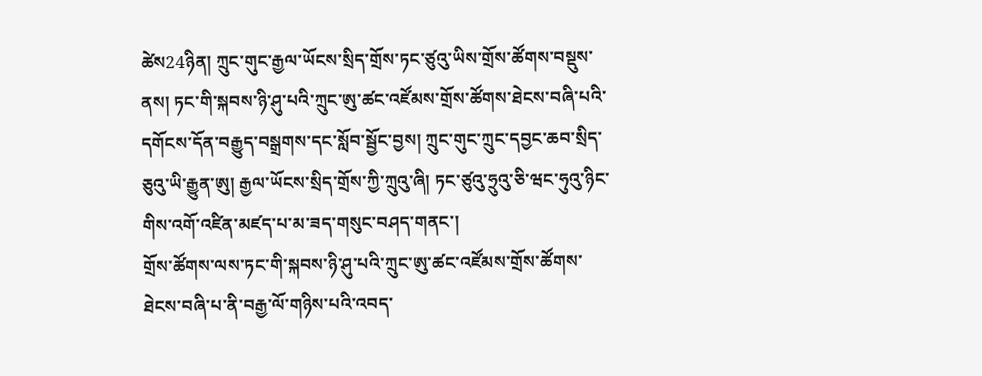ཚེས24ཉིན། ཀྲུང་གུང་རྒྱལ་ཡོངས་སྲིད་གྲོས་ཏང་ཙུའུ་ཡིས་གྲོས་ཚོགས་བསྡུས་ནས། ཏང་གི་སྐབས་ཉི་ཤུ་པའི་ཀྲུང་ཨུ་ཚང་འཛོམས་གྲོས་ཚོགས་ཐེངས་བཞི་པའི་དགོངས་དོན་བརྒྱུད་བསྒྲགས་དང་སློབ་སྦྱོང་བྱས། ཀྲུང་གུང་ཀྲུང་དབྱང་ཆབ་སྲིད་ཅུའུ་ཡི་རྒྱུན་ཨུ། རྒྱལ་ཡོངས་སྲིད་གྲོས་ཀྱི་ཀྲུའུ་ཞི། ཏང་ཙུའུ་ཧྲུའུ་ཅི་ཝང་ཧུའུ་ཉིང་གིས་འགོ་འཛིན་མཛད་པ་མ་ཟད་གསུང་བཤད་གནང་།
གྲོས་ཚོགས་ལས་ཏང་གི་སྐབས་ཉི་ཤུ་པའི་ཀྲུང་ཨུ་ཚང་འཛོམས་གྲོས་ཚོགས་ཐེངས་བཞི་པ་ནི་བརྒྱ་ལོ་གཉིས་པའི་འབད་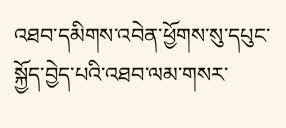འཐབ་དམིགས་འབེན་ཕྱོགས་སུ་དཔུང་སྐྱོད་བྱེད་པའི་འཐབ་ལམ་གསར་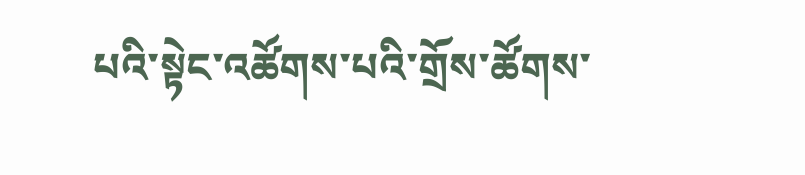པའི་སྟེང་འཚོགས་པའི་གྲོས་ཚོགས་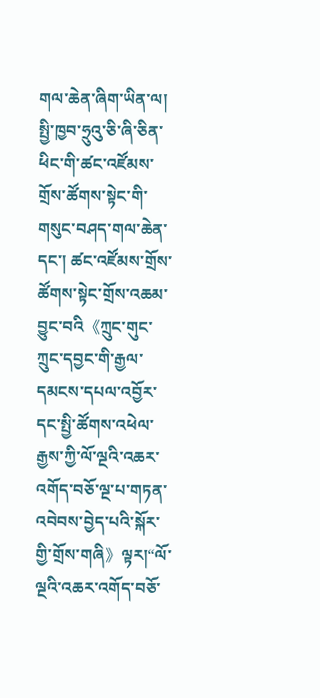གལ་ཆེན་ཞིག་ཡིན་ལ། སྤྱི་ཁྱབ་ཧྲུའུ་ཅི་ཞི་ཅིན་ཕིང་གི་ཚང་འཛོམས་གྲོས་ཚོགས་སྟེང་གི་གསུང་བཤད་གལ་ཆེན་དང་། ཚང་འཛོམས་གྲོས་ཚོགས་སྟེང་གྲོས་འཆམ་བྱུང་བའི《ཀྲུང་གུང་ཀྲུང་དབྱང་གི་རྒྱལ་དམངས་དཔལ་འབྱོར་དང་སྤྱི་ཚོགས་འཕེལ་རྒྱས་ཀྱི་ལོ་ལྔའི་འཆར་འགོད་བཅོ་ལྔ་པ་གཏན་འབེབས་བྱེད་པའི་སྐོར་གྱི་གྲོས་གཞི》ལྟར།“ལོ་ལྔའི་འཆར་འགོད་བཅོ་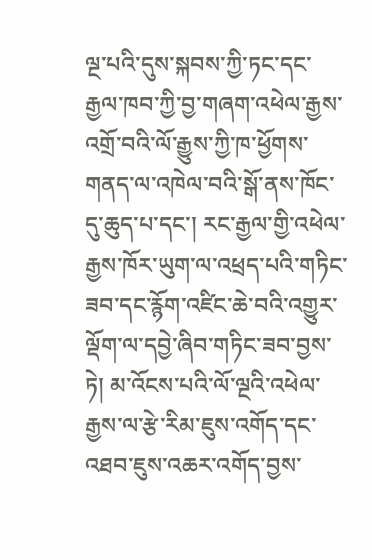ལྔ་པའི་དུས་སྐབས་ཀྱི་ཏང་དང་རྒྱལ་ཁབ་ཀྱི་བྱ་གཞག་འཕེལ་རྒྱས་འགྲོ་བའི་ལོ་རྒྱུས་ཀྱི་ཁ་ཕྱོགས་གནད་ལ་འཁེལ་བའི་སྒོ་ནས་ཁོང་དུ་ཆུད་པ་དང་། རང་རྒྱལ་གྱི་འཕེལ་རྒྱས་ཁོར་ཡུག་ལ་འཕྲད་པའི་གཏིང་ཟབ་དང་རྙོག་འཛིང་ཆེ་བའི་འགྱུར་ལྡོག་ལ་དབྱེ་ཞིབ་གཏིང་ཟབ་བྱས་ཏེ། མ་འོངས་པའི་ལོ་ལྔའི་འཕེལ་རྒྱས་ལ་རྩེ་རིམ་ཇུས་འགོད་དང་འཐབ་ཇུས་འཆར་འགོད་བྱས་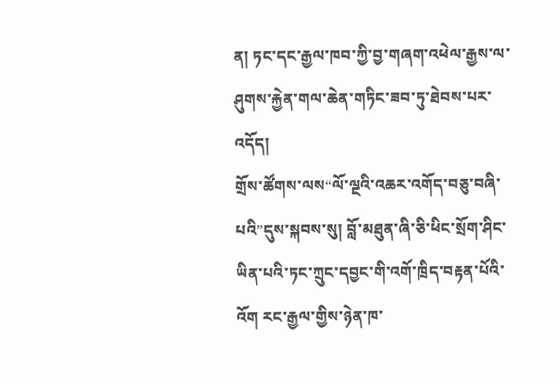ན། ཏང་དང་རྒྱལ་ཁབ་ཀྱི་བྱ་གཞག་འཕེལ་རྒྱས་ལ་ཤུགས་རྐྱེན་གལ་ཆེན་གཏིང་ཟབ་ཏུ་ཐེབས་པར་འདོད།
གྲོས་ཚོགས་ལས“ལོ་ལྔའི་འཆར་འགོད་བཅུ་བཞི་པའི”དུས་སྐབས་སུ། བློ་མཐུན་ཞི་ཅི་ཕིང་སྲོག་ཤིང་ཡིན་པའི་ཏང་ཀྲུང་དབྱང་གི་འགོ་ཁྲིད་བརྟན་པོའི་འོག རང་རྒྱལ་གྱིས་ཉེན་ཁ་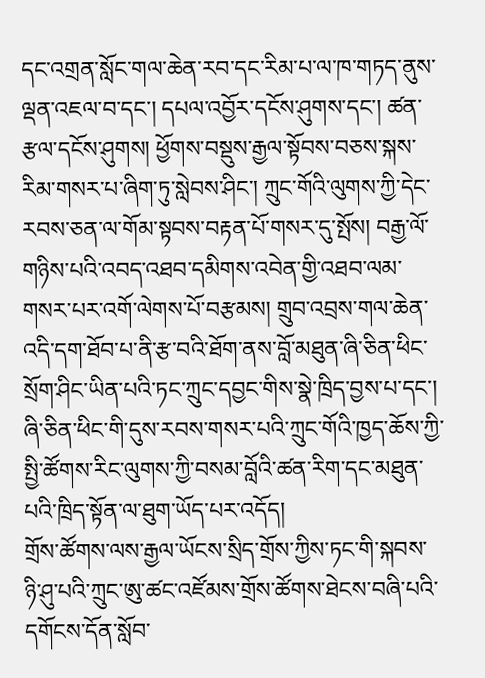དང་འགྲན་སློང་གལ་ཆེན་རབ་དང་རིམ་པ་ལ་ཁ་གཏད་ནུས་ལྡན་འཇལ་བ་དང་། དཔལ་འབྱོར་དངོས་ཤུགས་དང་། ཚན་རྩལ་དངོས་ཤུགས། ཕྱོགས་བསྡུས་རྒྱལ་སྟོབས་བཅས་སྐས་རིམ་གསར་པ་ཞིག་ཏུ་སླེབས་ཤིང་། ཀྲུང་གོའི་ལུགས་ཀྱི་དེང་རབས་ཅན་ལ་གོམ་སྟབས་བརྟན་པོ་གསར་དུ་སྤོས། བརྒྱ་ལོ་གཉིས་པའི་འབད་འཐབ་དམིགས་འབེན་གྱི་འཐབ་ལམ་གསར་པར་འགོ་ལེགས་པོ་བརྩམས། གྲུབ་འབྲས་གལ་ཆེན་འདི་དག་ཐོབ་པ་ནི་རྩ་བའི་ཐོག་ནས་བློ་མཐུན་ཞི་ཅིན་ཕིང་སྲོག་ཤིང་ཡིན་པའི་ཏང་ཀྲུང་དབྱང་གིས་སྣེ་ཁྲིད་བྱས་པ་དང་། ཞི་ཅིན་ཕིང་གི་དུས་རབས་གསར་པའི་ཀྲུང་གོའི་ཁྱད་ཆོས་ཀྱི་སྤྱི་ཚོགས་རིང་ལུགས་ཀྱི་བསམ་བློའི་ཚན་རིག་དང་མཐུན་པའི་ཁྲིད་སྟོན་ལ་ཐུག་ཡོད་པར་འདོད།
གྲོས་ཚོགས་ལས་རྒྱལ་ཡོངས་སྲིད་གྲོས་ཀྱིས་ཏང་གི་སྐབས་ཉི་ཤུ་པའི་ཀྲུང་ཨུ་ཚང་འཛོམས་གྲོས་ཚོགས་ཐེངས་བཞི་པའི་དགོངས་དོན་སློབ་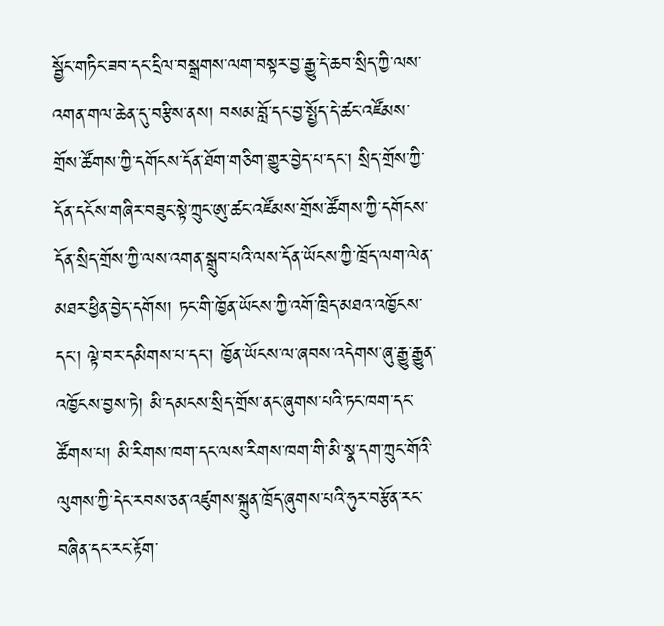སྦྱོང་གཏིང་ཟབ་དང་དྲིལ་བསྒྲགས་ལག་བསྟར་བྱ་རྒྱུ་དེ་ཆབ་སྲིད་ཀྱི་ལས་འགན་གལ་ཆེན་དུ་བརྩིས་ནས། བསམ་བློ་དང་བྱ་སྤྱོད་དེ་ཚང་འཛོམས་གྲོས་ཚོགས་ཀྱི་དགོངས་དོན་ཐོག་གཅིག་གྱུར་བྱེད་པ་དང་། སྲིད་གྲོས་ཀྱི་དོན་དངོས་གཞིར་བཟུང་སྟེ་ཀྲུང་ཨུ་ཚང་འཛོམས་གྲོས་ཚོགས་ཀྱི་དགོངས་དོན་སྲིད་གྲོས་ཀྱི་ལས་འགན་སྒྲུབ་པའི་ལས་དོན་ཡོངས་ཀྱི་ཁྲོད་ལག་ལེན་མཐར་ཕྱིན་བྱེད་དགོས། ཏང་གི་ཁྱོན་ཡོངས་ཀྱི་འགོ་ཁྲིད་མཐའ་འཁྱོངས་དང་། ལྟེ་བར་དམིགས་པ་དང་། ཁྱོན་ཡོངས་ལ་ཞབས་འདེགས་ཞུ་རྒྱུ་རྒྱུན་འཁྱོངས་བྱས་ཏེ། མི་དམངས་སྲིད་གྲོས་ནང་ཞུགས་པའི་ཏང་ཁག་དང་ཚོགས་པ། མི་རིགས་ཁག་དང་ལས་རིགས་ཁག་གི་མི་སྣ་དག་ཀྲུང་གོའི་ལུགས་ཀྱི་དེང་རབས་ཅན་འཛུགས་སྐྲུན་ཁྲོད་ཞུགས་པའི་ཧུར་བརྩོན་རང་བཞིན་དང་རང་རྟོག་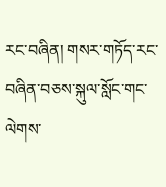རང་བཞིན། གསར་གཏོད་རང་བཞིན་བཅས་སྐུལ་སློང་གང་ལེགས་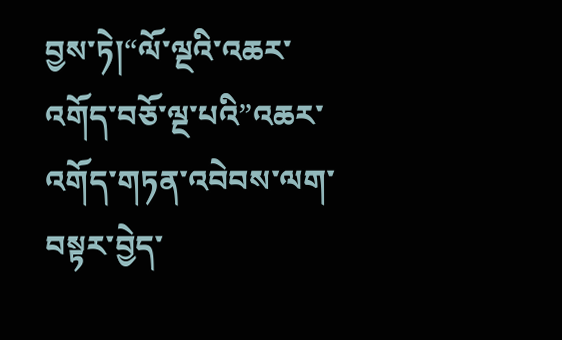བྱས་ཏེ།“ལོ་ལྔའི་འཆར་འགོད་བཅོ་ལྔ་པའི”འཆར་འགོད་གཏན་འབེབས་ལག་བསྟར་བྱེད་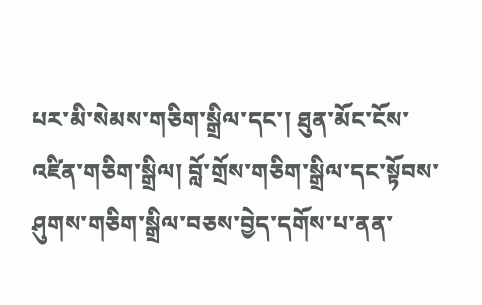པར་མི་སེམས་གཅིག་སྒྲིལ་དང་། ཐུན་མོང་ངོས་འཛིན་གཅིག་སྒྲིལ། བློ་གྲོས་གཅིག་སྒྲིལ་དང་སྟོབས་ཤུགས་གཅིག་སྒྲིལ་བཅས་བྱེད་དགོས་པ་ནན་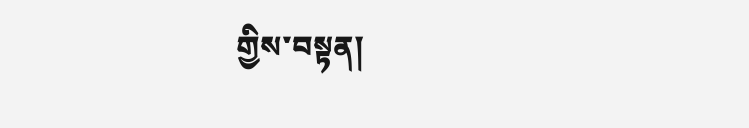གྱིས་བསྟན།